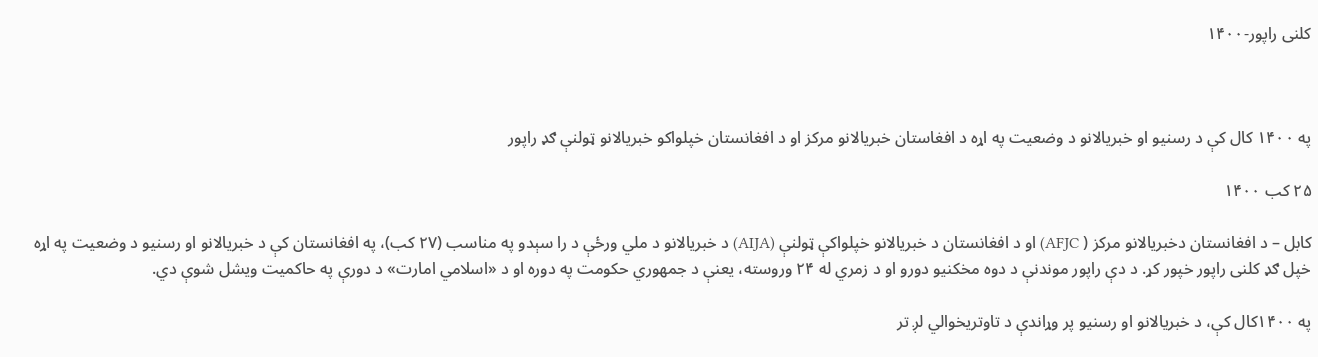کلنی راپور-۱۴۰۰



په ۱۴۰۰ کال کې د رسنيو او خبريالانو د وضعيت په اړه د افغاستان خبريالانو مرکز او د افغانستان خپلواکو خبريالانو ټولنې ګډ راپور

۲۵ کب ۱۴۰۰

کابل – د افغانستان دخبريالانو مرکز ( AFJC) او د افغانستان د خبريالانو خپلواکې ټولنې (AIJA) د خبريالانو د ملي ورځې د را سېدو په مناسب (۲۷ کب)، په افغانستان کې د خبريالانو او رسنيو د وضعيت په اړه خپل ګډ کلنی راپور خپور کړ. د دې راپور موندنې د دوه مخکنيو دورو او د زمري له ۲۴ وروسته، يعنې د جمهوري حکومت په دوره او د «اسلامي امارت» د دورې په حاکميت ويشل شوې دي.

په ۱۴۰۰کال کې، د خبريالانو او رسنيو پر وړاندې د تاوتريخوالي لږ تر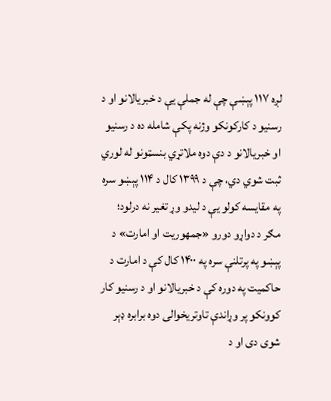لږه ۱۱۷ پېښې چې له جملې يې د خبريالانو او د رسنيو د کارکونکو وژنه پکې شامله ده د رسنيو او خبريالانو د دې دوه ملاتړي بنسټونو له لوري ثبت شوي دي، چې د ۱۳۹۹ کال د ۱۱۴ پېښو سره په مقایسه کولو یې د لیدو وړ تغیر نه درلود؛ مګر د دواړو دورو «جمهوريت او امارت» د پېښو په پرتلنې سره په ۱۴۰۰ کال کې د امارت د حاکميت په دوره کې د خبريالانو او د رسنیو کار کوونکو پر وړاندې تاوتريخوالی دوه برابره ډېر شوی دی او د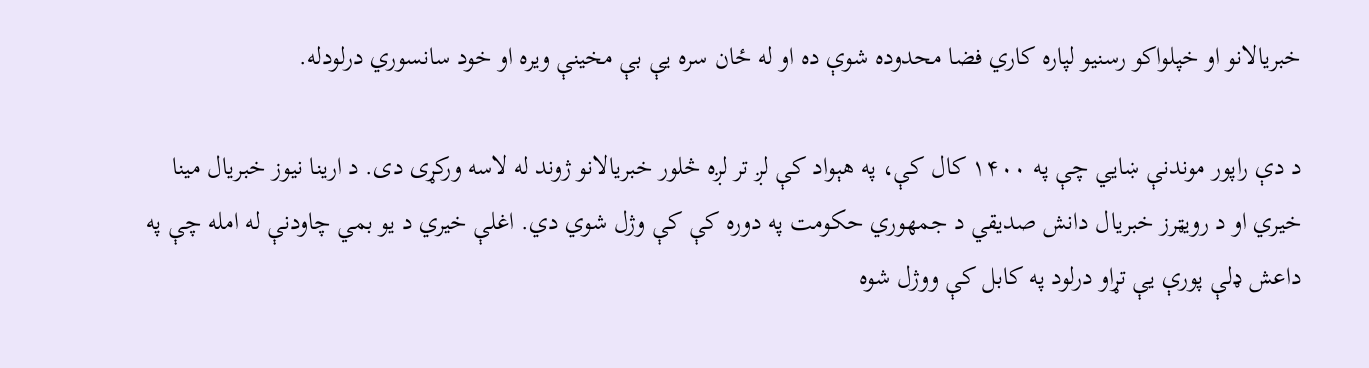خبريالانو او خپلواکو رسنيو لپاره کاري فضا محدوده شوې ده او له ځان سره یې بې مخینې ویره او خود سانسوري درلودله.

د دې راپور موندنې ښايي چې په ۱۴۰۰ کال کې، په هېواد کې لږ تر لږه څلور خبريالانو ژوند له لاسه ورکړی دی. د ارینا نیوز خبریال مینا خیري او د رویټرز خبریال دانش صدیقي د جمهوري حکومت په دوره کې کې وژل شوي دي. اغلې خيري د يو بمي چاودنې له امله چې په داعش ډلې پورې يې تړاو درلود په کابل کې ووژل شوه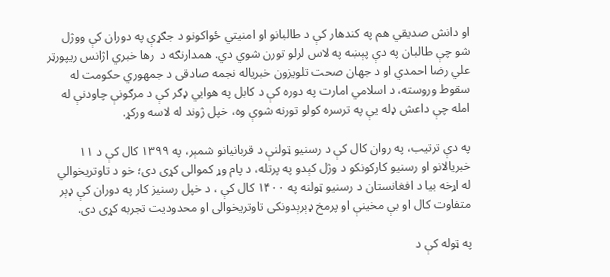او دانش صديقي هم په کندهار کې د طالبانو او امنيتي ځواکونو د جګړې په دوران کې ووژل شو چې طالبان په دې پېښه په لاس لرلو تورن شوي دي. همدارنګه د  رها خبري اژانس ريپورټر علي رضا احمدي او د جهان صحت تلويزون خبرياله نجمه صادقی د جمهوري حکومت له سقوط وروسته، د اسلامي امارت په دوره کې د کابل په هوايي ډګر کې د مرګونې چاودنې له امله چې داعش ډله يې په ترسره کولو تورنه شوې وه، خپل ژوند له لاسه ورکړ.

په دې ترتيب، په روان کال کې د رسنيو ټولنې د قربانيانو شمېر، په ۱۳۹۹ کال کې د ۱۱ خبريالانو او رسنيو کارکونکو د وژل کېدو په پرتله، د پام وړ کموالی کړی دی؛ خو د تاوتريخوالي له اړخه بيا د افغانستان د رسنيو ټولنه په ۱۴۰۰ کال کې ، د خپل رسنيز کار په دوران کې ډېر متفاوت کال او بې مخينې او پرمخ ډېرېدونکی تاوتريخوالی او محدوديت تجربه کړی دی.

په ټوله کې د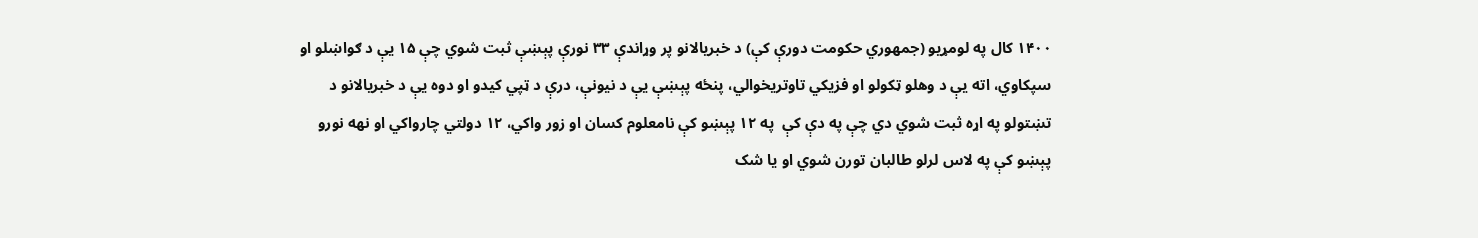۱۴۰۰ کال په لومړيو (جمهوري حکومت دورې کې) د خبريالانو پر وړاندې ۳۳ نورې پېښې ثبت شوي چې ۱۵ يې د ګواښلو او سپکاوي، اته يې د وهلو ټکولو او فزيکي تاوتريخوالي، پنځه پېښې يې د نيونې، درې د ټپي کیدو او دوه يې د خبريالانو د تښتولو په اړه ثبت شوي دي چې په دې کې  په ۱۲ پېښو کې نامعلوم کسان او زور واکي، ۱۲ دولتي چارواکي او نهه نورو پېښو کې په لاس لرلو طالبان تورن شوي او یا شک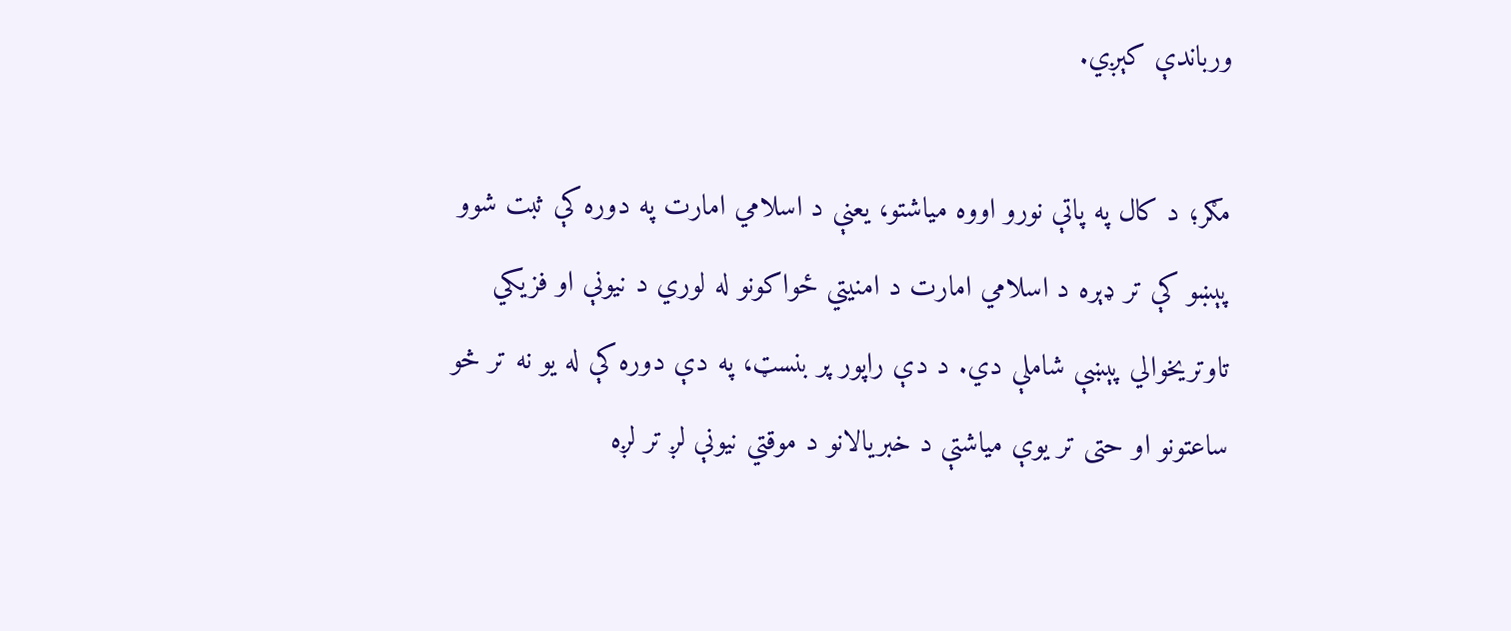ورباندې کېږي.

مګر؛ د کال په پاتې نورو اووه مياشتو، يعنې د اسلامي امارت په دوره کې ثبت شوو پېښو کې تر ډېره د اسلامي امارت د امنيتي ځواکونو له لوري د نيونې او فزيکي تاوتريخوالي پېښې شاملې دي. د دې راپور پر بنسټ، په دې دوره کې له يو نه تر څو ساعتونو او حتی تر يوې مياشتې د خبريالانو د موقتي نيونې لږ تر لږه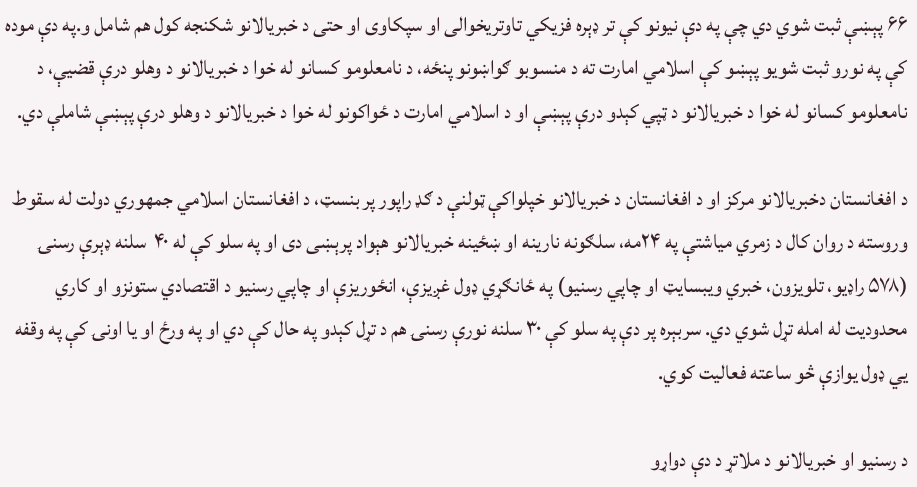۶۶ پېښې ثبت شوي دي چې په دې نيونو کې تر ډېره فزيکي تاوتريخوالی او سپکاوی او حتی د خبريالانو شکنجه کول هم شامل و.په دې موده کې په نورو ثبت شویو پېښو کې اسلامي امارت ته د منسوبو ګواښونو پنځه، د نامعلومو کسانو له خوا د خبریالانو د وهلو درې قضیې، د نامعلومو کسانو له خوا د خبریالانو د ټپي کېدو درې پېښې او د اسلامي امارت د ځواکونو له خوا د خبریالانو د وهلو درې پېښې شاملې دي.

د افغانستان دخبريالانو مرکز او د افغانستان د خبريالانو خپلواکې ټولنې د ګډ راپور پر بنسټ، د افغانستان اسلامي جمهوري دولت له سقوط وروسته د روان کال د زمري مياشتې په ۲۴مه، سلګونه نارينه او ښځينه خبريالانو هېواد پرېښی دی او په سلو کې له ۴۰  سلنه ډېرې رسنۍ (۵۷۸ راډيو، تلويزون، خبري ويبسايټ او چاپي رسنيو) په ځانګړي ډول غږيزې، انځوريزې او چاپي رسنيو د اقتصادي ستونزو او کاري محدوديت له امله تړل شوي دي. سربېره پر دې په سلو کې ۳۰ سلنه نورې رسنۍ هم د تړل کېدو په حال کې دي او په ورځ او يا اونۍ کې په وقفه يي ډول يوازې څو ساعته فعاليت کوي.

د رسنيو او خبريالانو د ملاتړ د دې دواړو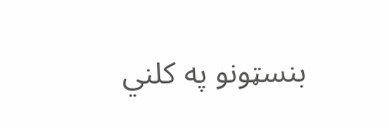بنسټونو په کلني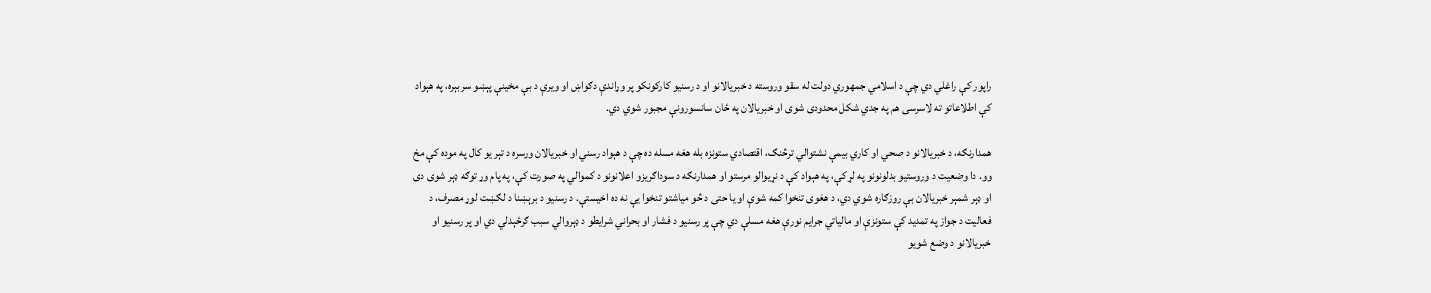راپور کې راغلي دي چې د اسلامي جمهوري دولت له سقو وروسته د خبريالانو او د رسنيو کارکونکو پر وړاندې دګواښ او ويرې د بې مخينې پېښو سربېره، په هېواد کې اطلاعاتو ته لاسرسی هم په جدي شکل محدودی شوی او خبريالان په ځان سانسورونې مجبور شوي دي.

همدارنګه، د خبريالانو د صحي او کاري بيمې نشتوالي ترڅنګ، اقتصادي ستونزه بله هغه مسله ده چې د هېواد رسني او خبریالان ورسره د تېر يو کال په موده کې مخ وو. دا وضعيت د وروستيو بدلونونو په لړ کې، په هېواد کې د نړيوالو مرستو او همدارنګه د سوداګريزو اعلانونو د کموالي په صورت کې، په پام وړ توګه ډېر شوی دی او ډېر شمېر خبريالان بې روزګاره شوي دي، د هغوی تنخوا کمه شوې او يا حتی د څو مياشتو تنخوا يې نه ده اخيستې. د رسنيو د برېښنا د لګښت لوړ مصرف، د فعاليت د جواز په تمديد کې ستونزې او مالياتي جرايم نورې هغه مسلې دي چې پر رسنيو د فشار او بحراني شرايطو د ډېروالي سبب ګرځېدلي دي او پر رسنيو او خبريالانو د وضع شويو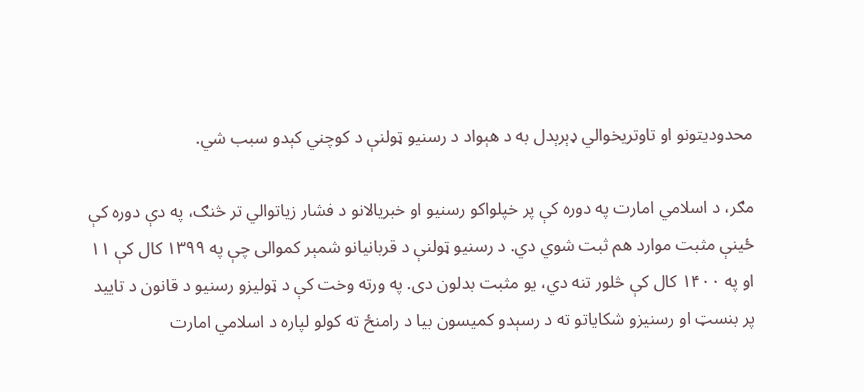محدوديتونو او تاوتريخوالي ډېرېدل به د هېواد د رسنيو ټولنې د کوچني کېدو سبب شي.

مګر، د اسلامي امارت په دوره کې پر خپلواکو رسنيو او خبریالانو د فشار زیاتوالي تر څنګ، په دې دوره کې ځينې مثبت موارد هم ثبت شوي دي. د رسنيو ټولنې د قربانيانو شمېر کموالی چې په ۱۳۹۹ کال کې ۱۱ او په ۱۴۰۰ کال کې څلور تنه دي، يو مثبت بدلون دی. په ورته وخت کې د ټولیزو رسنيو د قانون د تاييد پر بنسټ او رسنیزو شکاياتو ته د رسېدو کمیسون بیا د رامنځ ته کولو لپاره د اسلامي امارت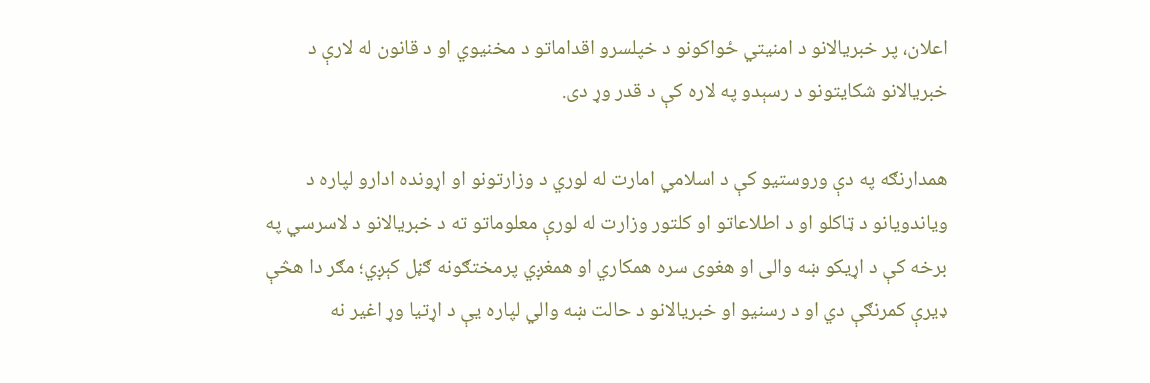اعلان، پر خبريالانو د امنيتي ځواکونو د خپلسرو اقداماتو د مخنيوي او د قانون له لارې د خبريالانو شکايتونو د رسېدو په لاره کې د قدر وړ دی.

همدارنګه په دې وروستیو کې د اسلامي امارت له لوري د وزارتونو او اړونده ادارو لپاره د ویاندویانو د ټاکلو او د اطلاعاتو او کلتور وزارت له لورې معلوماتو ته د خبریالانو د لاسرسي په برخه کې د اړیکو ښه والی او هغوی سره همکاري او همغږي پرمختګونه ګڼل کېږي؛ مګر دا هڅې ډیرې کمرنګې دي او د رسنیو او خبریالانو د حالت ښه والي لپاره یې د اړتیا وړ اغیر نه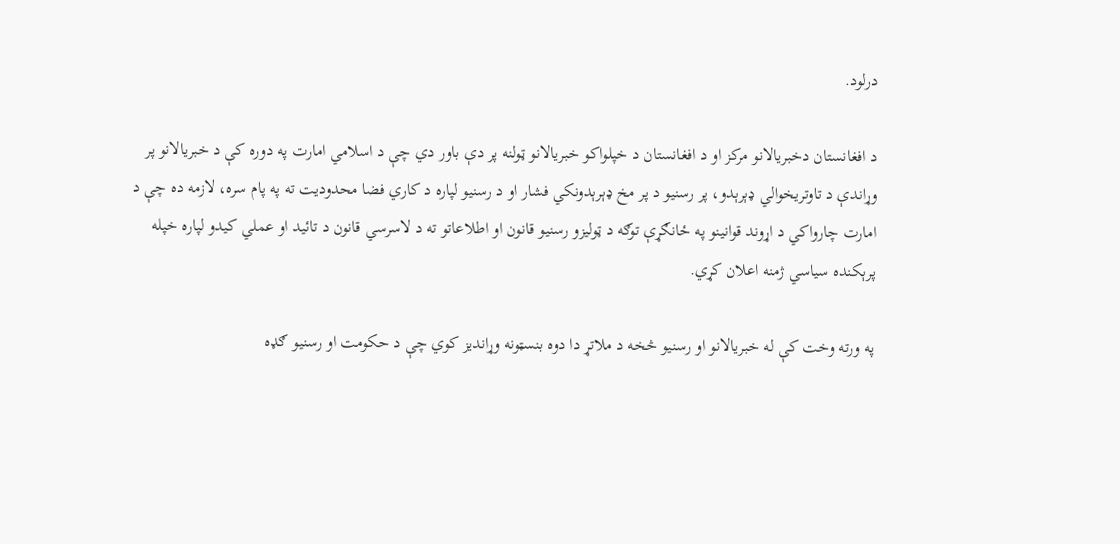درلود.

د افغانستان دخبريالانو مرکز او د افغانستان د خپلواکو خبریالانو ټولنه پر دې باور دي چې د اسلامي امارت په دوره کې د خبريالانو پر وړاندې د تاوتريخوالي ډېرېدو، پر رسنيو د پر مخ ډېرېدونکي فشار او د رسنيو لپاره د کاري فضا محدودیت ته په پام سره، لازمه ده چې د امارت چارواکي د اړوند قوانینو په ځانګړې توګه د ټولیزو رسنیو قانون او اطلاعاتو ته د لاسرسي قانون د تائید او عملي کیدو لپاره خپله پرېکنده سیاسي ژمنه اعلان کړي.

په ورته وخت کې له خبریالانو او رسنیو څخه د ملاتړ دا دوه بنسټونه وړاندیز کوي چې د حکومت او رسنیو ګډه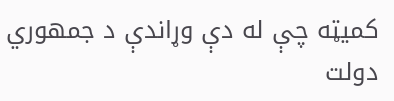کمیټه چې له دې وړاندې د جمهوري دولت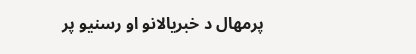پرمهال د خبریالانو او رسنیو پر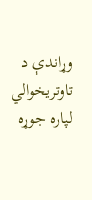وړاندې د تاوتریخوالي لپاره جوړه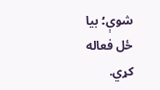شوې؛ بیا ځل فعاله کړي.